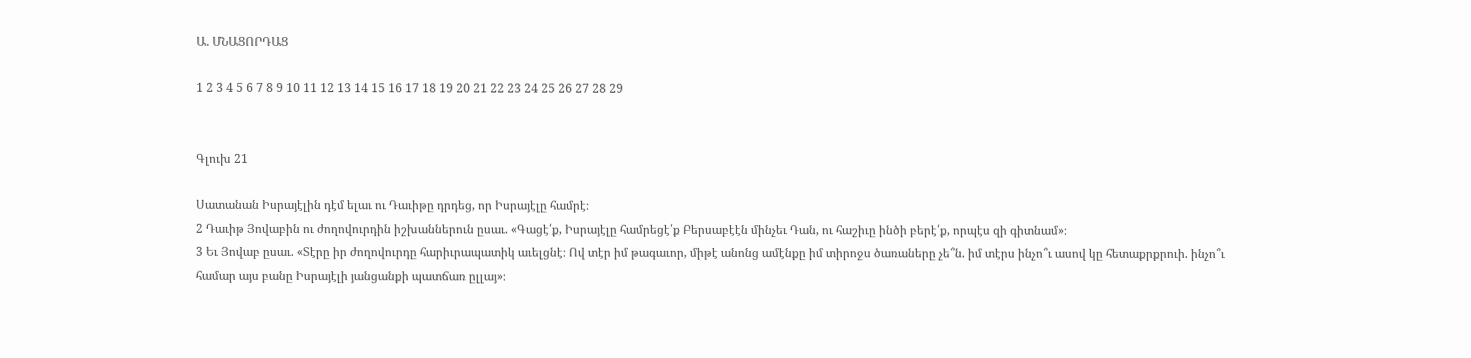Ա. ՄՆԱՑՈՐԴԱՑ

1 2 3 4 5 6 7 8 9 10 11 12 13 14 15 16 17 18 19 20 21 22 23 24 25 26 27 28 29


Գլուխ 21

Սատանան Իսրայէլին դէմ ելաւ ու Դաւիթը դրդեց, որ Իսրայէլը համրէ։
2 Դաւիթ Յովաբին ու ժողովուրդին իշխաններուն ըսաւ. «Գացէ՛ք, Իսրայէլը համրեցէ՛ք Բերսաբէէն մինչեւ Դան, ու հաշիւը ինծի բերէ՛ք, որպէս զի գիտնամ»։
3 Եւ Յովաբ ըսաւ. «Տէրը իր ժողովուրդը հարիւրապատիկ աւելցնէ։ Ով տէր իմ թագաւոր, միթէ անոնց ամէնքը իմ տիրոջս ծառաները չե՞ն. իմ տէրս ինչո՞ւ ասով կը հետաքրքրուի. ինչո՞ւ համար այս բանը Իսրայէլի յանցանքի պատճառ ըլլայ»։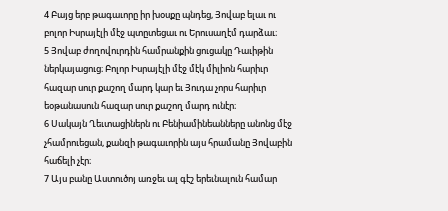4 Բայց երբ թագաւորը իր խօսքը պնդեց, Յովաբ ելաւ ու բոլոր Իսրայէլի մէջ պտըտեցաւ ու Երուսաղէմ դարձաւ։
5 Յովաբ ժողովուրդին համրանքին ցուցակը Դաւիթին ներկայացուց։ Բոլոր Իսրայէլի մէջ մէկ միլիոն հարիւր հազար սուր քաշող մարդ կար եւ Յուդա չորս հարիւր եօթանասուն հազար սուր քաշող մարդ ունէր։
6 Սակայն Ղեւտացիներն ու Բենիամինեանները անոնց մէջ չհամրուեցան, քանզի թագաւորին այս հրամանը Յովաբին հաճելի չէր։
7 Այս բանը Աստուծոյ առջեւ ալ գէշ երեւնալուն համար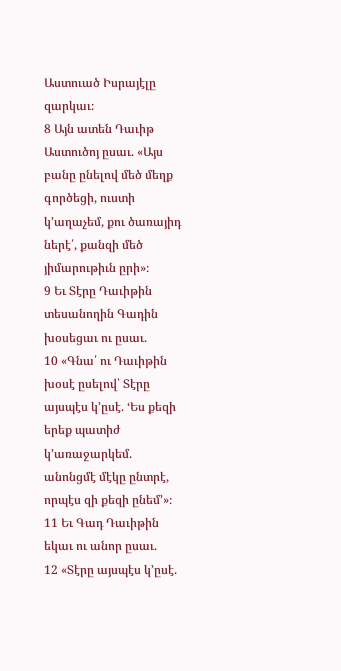Աստուած Իսրայէլը զարկաւ։
8 Այն ատեն Դաւիթ Աստուծոյ ըսաւ. «Այս բանը ընելով մեծ մեղք գործեցի, ուստի կ’աղաչեմ, քու ծառայիդ ներէ՛, քանզի մեծ յիմարութիւն ըրի»։
9 Եւ Տէրը Դաւիթին տեսանողին Գադին խօսեցաւ ու ըսաւ.
10 «Գնա՛ ու Դաւիթին խօսէ ըսելով՝ Տէրը այսպէս կ’ըսէ. ‘Ես քեզի երեք պատիժ կ’առաջարկեմ. անոնցմէ մէկը ընտրէ, որպէս զի քեզի ընեմ’»։
11 Եւ Գադ Դաւիթին եկաւ ու անոր ըսաւ.
12 «Տէրը այսպէս կ’ըսէ.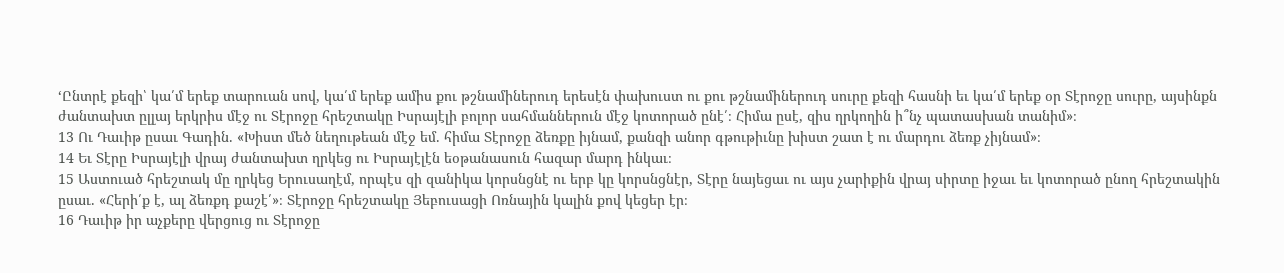‘Ընտրէ քեզի՝ կա՛մ երեք տարուան սով, կա՛մ երեք ամիս քու թշնամիներուդ երեսէն փախուստ ու քու թշնամիներուդ սուրը քեզի հասնի եւ կա՛մ երեք օր Տէրոջը սուրը, այսինքն ժանտախտ ըլլայ երկրիս մէջ ու Տէրոջը հրեշտակը Իսրայէլի բոլոր սահմաններուն մէջ կոտորած ընէ՛։ Հիմա ըսէ, զիս ղրկողին ի՞նչ պատասխան տանիմ»։
13 Ու Դաւիթ ըսաւ Գադին. «Խիստ մեծ նեղութեան մէջ եմ. հիմա Տէրոջը ձեռքը իյնամ, քանզի անոր գթութիւնը խիստ շատ է ու մարդու ձեռք չիյնամ»։
14 Եւ Տէրը Իսրայէլի վրայ ժանտախտ ղրկեց ու Իսրայէլէն եօթանասուն հազար մարդ ինկաւ։
15 Աստուած հրեշտակ մը ղրկեց Երուսաղէմ, որպէս զի զանիկա կորսնցնէ ու երբ կը կորսնցնէր, Տէրը նայեցաւ ու այս չարիքին վրայ սիրտը իջաւ եւ կոտորած ընող հրեշտակին ըսաւ. «Հերի՛ք է, ալ ձեռքդ քաշէ՛»։ Տէրոջը հրեշտակը Յեբուսացի Ոռնային կալին քով կեցեր էր։
16 Դաւիթ իր աչքերը վերցուց ու Տէրոջը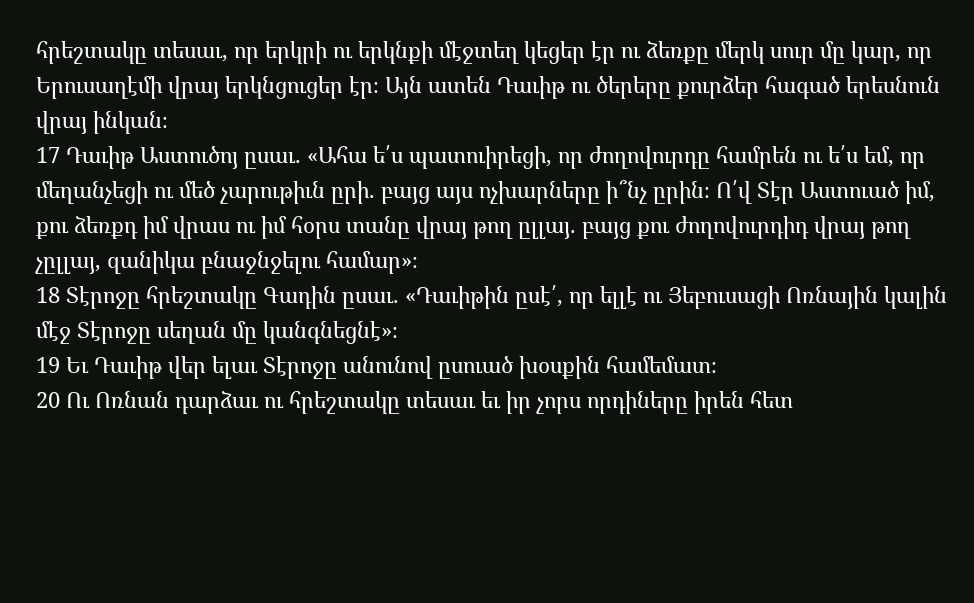հրեշտակը տեսաւ, որ երկրի ու երկնքի մէջտեղ կեցեր էր ու ձեռքը մերկ սուր մը կար, որ Երուսաղէմի վրայ երկնցուցեր էր։ Այն ատեն Դաւիթ ու ծերերը քուրձեր հագած երեսնուն վրայ ինկան։
17 Դաւիթ Աստուծոյ ըսաւ. «Ահա ե՛ս պատուիրեցի, որ ժողովուրդը համրեն ու ե՛ս եմ, որ մեղանչեցի ու մեծ չարութիւն ըրի. բայց այս ոչխարները ի՞նչ ըրին։ Ո՛վ Տէր Աստուած իմ, քու ձեռքդ իմ վրաս ու իմ հօրս տանը վրայ թող ըլլայ. բայց քու ժողովուրդիդ վրայ թող չըլլայ, զանիկա բնաջնջելու համար»։
18 Տէրոջը հրեշտակը Գադին ըսաւ. «Դաւիթին ըսէ՛, որ ելլէ ու Յեբուսացի Ոռնային կալին մէջ Տէրոջը սեղան մը կանգնեցնէ»։
19 Եւ Դաւիթ վեր ելաւ Տէրոջը անունով ըսուած խօսքին համեմատ։
20 Ու Ոռնան դարձաւ ու հրեշտակը տեսաւ եւ իր չորս որդիները իրեն հետ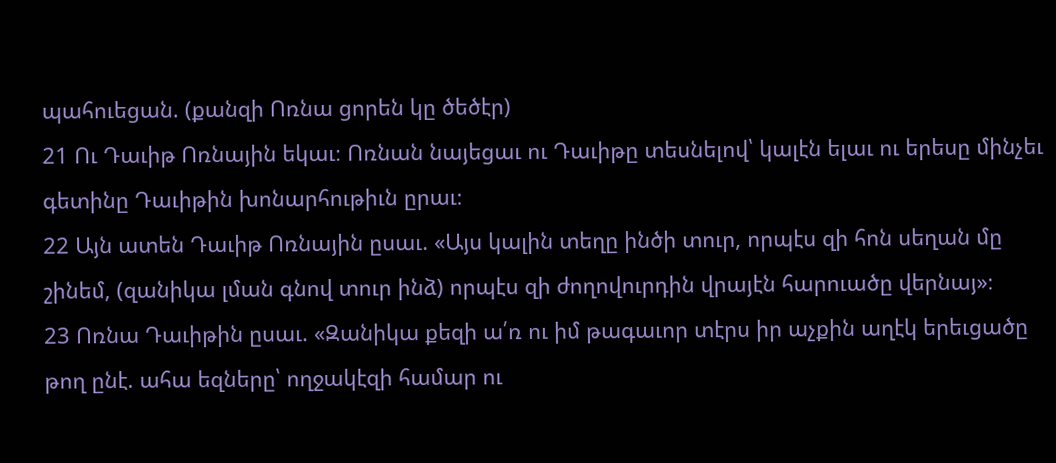պահուեցան. (քանզի Ոռնա ցորեն կը ծեծէր)
21 Ու Դաւիթ Ոռնային եկաւ։ Ոռնան նայեցաւ ու Դաւիթը տեսնելով՝ կալէն ելաւ ու երեսը մինչեւ գետինը Դաւիթին խոնարհութիւն ըրաւ։
22 Այն ատեն Դաւիթ Ոռնային ըսաւ. «Այս կալին տեղը ինծի տուր, որպէս զի հոն սեղան մը շինեմ, (զանիկա լման գնով տուր ինձ) որպէս զի ժողովուրդին վրայէն հարուածը վերնայ»։
23 Ոռնա Դաւիթին ըսաւ. «Զանիկա քեզի ա՛ռ ու իմ թագաւոր տէրս իր աչքին աղէկ երեւցածը թող ընէ. ահա եզները՝ ողջակէզի համար ու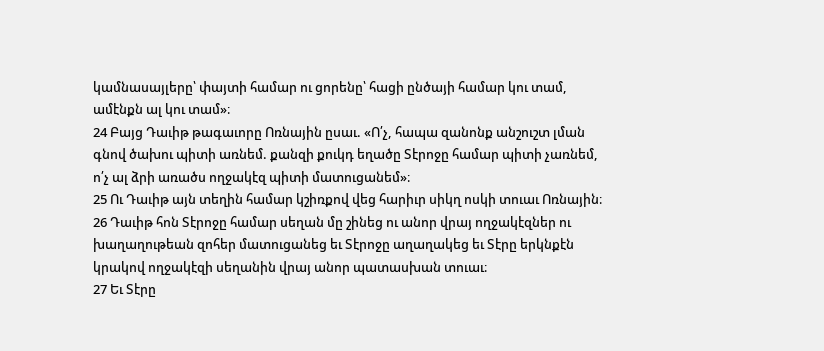կամնասայլերը՝ փայտի համար ու ցորենը՝ հացի ընծայի համար կու տամ, ամէնքն ալ կու տամ»։
24 Բայց Դաւիթ թագաւորը Ոռնային ըսաւ. «Ո՛չ, հապա զանոնք անշուշտ լման գնով ծախու պիտի առնեմ. քանզի քուկդ եղածը Տէրոջը համար պիտի չառնեմ, ո՛չ ալ ձրի առածս ողջակէզ պիտի մատուցանեմ»։
25 Ու Դաւիթ այն տեղին համար կշիռքով վեց հարիւր սիկղ ոսկի տուաւ Ոռնային։
26 Դաւիթ հոն Տէրոջը համար սեղան մը շինեց ու անոր վրայ ողջակէզներ ու խաղաղութեան զոհեր մատուցանեց եւ Տէրոջը աղաղակեց եւ Տէրը երկնքէն կրակով ողջակէզի սեղանին վրայ անոր պատասխան տուաւ։
27 Եւ Տէրը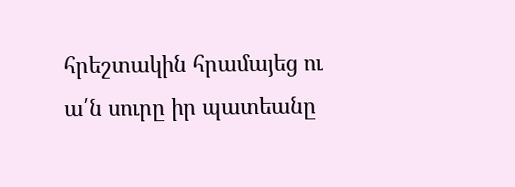հրեշտակին հրամայեց ու ա՛ն սուրը իր պատեանը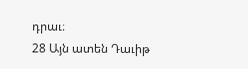դրաւ։
28 Այն ատեն Դաւիթ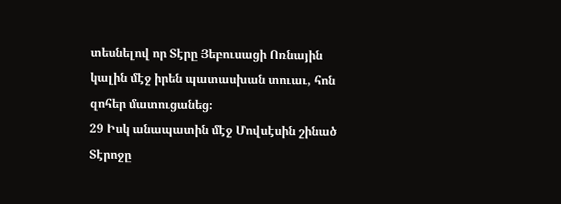տեսնելով որ Տէրը Յեբուսացի Ոռնային կալին մէջ իրեն պատասխան տուաւ, հոն զոհեր մատուցանեց։
29 Իսկ անապատին մէջ Մովսէսին շինած Տէրոջը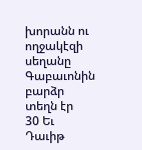խորանն ու ողջակէզի սեղանը Գաբաւոնին բարձր տեղն էր
30 Եւ Դաւիթ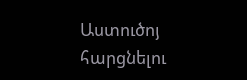Աստուծոյ հարցնելու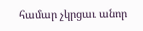համար չկրցաւ անոր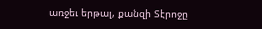առջեւ երթալ, քանզի Տէրոջը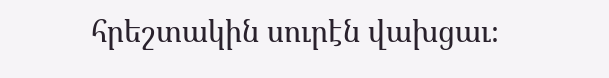հրեշտակին սուրէն վախցաւ։